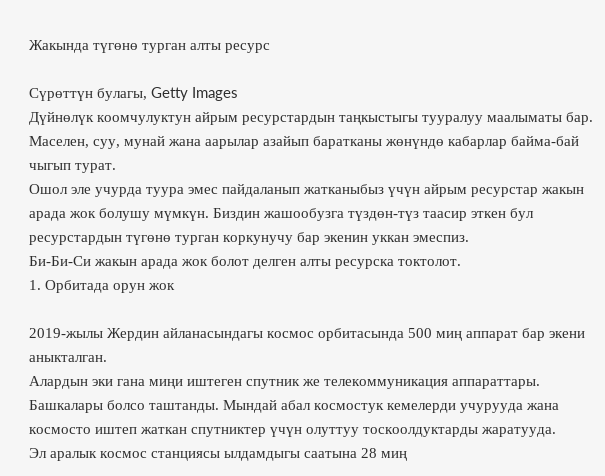Жакында түгөнө турган алты ресурс

Сүрөттүн булагы, Getty Images
Дүйнөлүк коомчулуктун айрым ресурстардын таңкыстыгы тууралуу маалыматы бар. Маселен, суу, мунай жана аарылар азайып баратканы жөнүндө кабарлар байма-бай чыгып турат.
Ошол эле учурда туура эмес пайдаланып жатканыбыз үчүн айрым ресурстар жакын арада жок болушу мүмкүн. Биздин жашообузга түздөн-түз таасир эткен бул ресурстардын түгөнө турган коркунучу бар экенин уккан эмеспиз.
Би-Би-Си жакын арада жок болот делген алты ресурска токтолот.
1. Орбитада орун жок

2019-жылы Жердин айланасындагы космос орбитасында 500 миң аппарат бар экени аныкталган.
Алардын эки гана миңи иштеген спутник же телекоммуникация аппараттары. Башкалары болсо таштанды. Мындай абал космостук кемелерди учурууда жана космосто иштеп жаткан спутниктер үчүн олуттуу тоскоолдуктарды жаратууда.
Эл аралык космос станциясы ылдамдыгы саатына 28 миң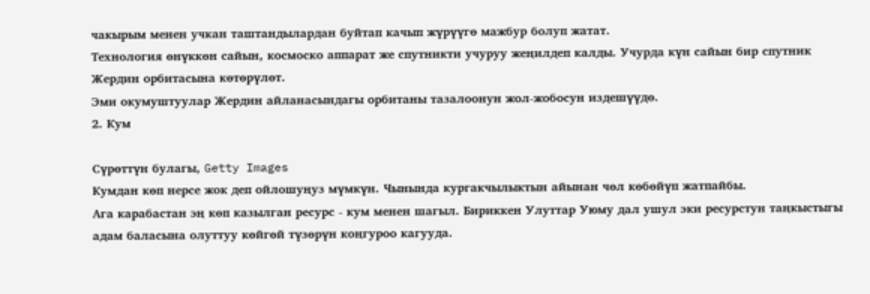чакырым менен учкан таштандылардан буйтап качып жүрүүгө мажбур болуп жатат.
Технология өнүккөн сайын, космоско аппарат же спутникти учуруу жеңилдеп калды. Учурда күн сайын бир спутник Жердин орбитасына көтөрүлөт.
Эми окумуштуулар Жердин айланасындагы орбитаны тазалоонун жол-жобосун издешүүдө.
2. Кум

Сүрөттүн булагы, Getty Images
Кумдан көп нерсе жок деп ойлошуңуз мүмкүн. Чынында кургакчылыктын айынан чөл көбөйүп жатпайбы.
Ага карабастан эң көп казылган ресурс - кум менен шагыл. Бириккен Улуттар Уюму дал ушул эки ресурстун таңкыстыгы адам баласына олуттуу көйгөй түзөрүн коңгуроо кагууда.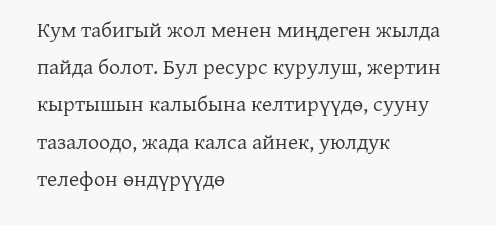Кум табигый жол менен миңдеген жылда пайда болот. Бул ресурс курулуш, жертин кыртышын калыбына келтирүүдө, сууну тазалоодо, жада калса айнек, уюлдук телефон өндүрүүдө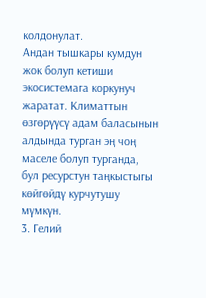колдонулат.
Андан тышкары кумдун жок болуп кетиши экосистемага коркунуч жаратат. Климаттын өзгөрүүсү адам баласынын алдында турган эң чоң маселе болуп турганда, бул ресурстун таңкыстыгы көйгөйдү курчутушу мүмкүн.
3. Гелий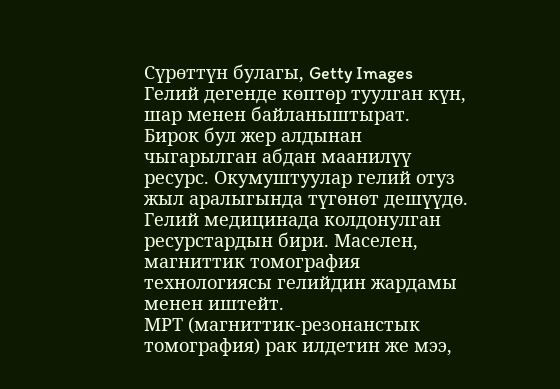Сүрөттүн булагы, Getty Images
Гелий дегенде көптөр туулган күн, шар менен байланыштырат. Бирок бул жер алдынан чыгарылган абдан маанилүү ресурс. Окумуштуулар гелий отуз жыл аралыгында түгөнөт дешүүдө.
Гелий медицинада колдонулган ресурстардын бири. Маселен, магниттик томография технологиясы гелийдин жардамы менен иштейт.
МРТ (магниттик-резонанстык томография) рак илдетин же мээ,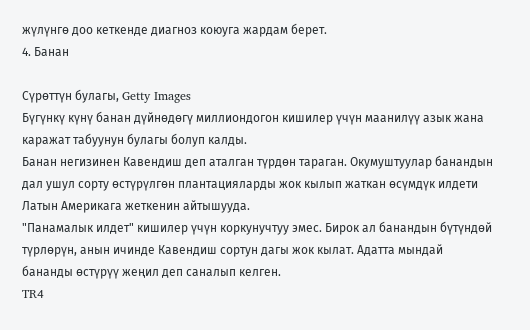жүлүнгө доо кеткенде диагноз коюуга жардам берет.
4. Банан

Сүрөттүн булагы, Getty Images
Бүгүнкү күнү банан дүйнөдөгү миллиондогон кишилер үчүн маанилүү азык жана каражат табуунун булагы болуп калды.
Банан негизинен Кавендиш деп аталган түрдөн тараган. Окумуштуулар банандын дал ушул сорту өстүрүлгөн плантацияларды жок кылып жаткан өсүмдүк илдети Латын Америкага жеткенин айтышууда.
"Панамалык илдет" кишилер үчүн коркунучтуу эмес. Бирок ал банандын бүтүндөй түрлөрүн, анын ичинде Кавендиш сортун дагы жок кылат. Адатта мындай бананды өстүрүү жеңил деп саналып келген.
TR4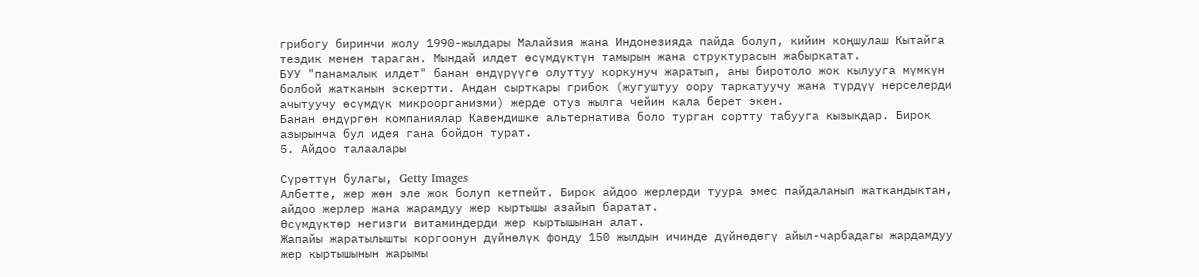грибогу биринчи жолу 1990-жылдары Малайзия жана Индонезияда пайда болуп, кийин коңшулаш Кытайга тездик менен тараган. Мындай илдет өсүмдүктүн тамырын жана структурасын жабыркатат.
БУУ "панамалык илдет" банан өндүрүүгө олуттуу коркунуч жаратып, аны биротоло жок кылууга мүмкүн болбой жатканын эскертти. Андан сырткары грибок (жугуштуу оору таркатуучу жана түрдүү нерселерди ачытуучу өсүмдүк микроорганизми) жерде отуз жылга чейин кала берет экен.
Банан өндүргөн компаниялар Кавендишке альтернатива боло турган сортту табууга кызыкдар. Бирок азырынча бул идея гана бойдон турат.
5. Айдоо талаалары

Сүрөттүн булагы, Getty Images
Албетте, жер жөн эле жок болуп кетпейт. Бирок айдоо жерлерди туура эмес пайдаланып жаткандыктан, айдоо жерлер жана жарамдуу жер кыртышы азайып баратат.
Өсүмдүктөр негизги витаминдерди жер кыртышынан алат.
Жапайы жаратылышты коргоонун дүйнөлүк фонду 150 жылдын ичинде дүйнөдөгү айыл-чарбадагы жардамдуу жер кыртышынын жарымы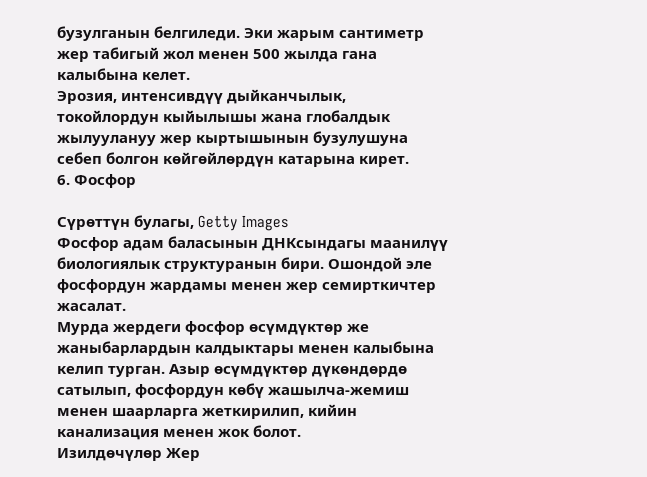бузулганын белгиледи. Эки жарым сантиметр жер табигый жол менен 500 жылда гана калыбына келет.
Эрозия, интенсивдүү дыйканчылык, токойлордун кыйылышы жана глобалдык жылуулануу жер кыртышынын бузулушуна себеп болгон көйгөйлөрдүн катарына кирет.
6. Фосфор

Сүрөттүн булагы, Getty Images
Фосфор адам баласынын ДНКсындагы маанилүү биологиялык структуранын бири. Ошондой эле фосфордун жардамы менен жер семирткичтер жасалат.
Мурда жердеги фосфор өсүмдүктөр же жаныбарлардын калдыктары менен калыбына келип турган. Азыр өсүмдүктөр дүкөндөрдө сатылып, фосфордун көбү жашылча-жемиш менен шаарларга жеткирилип, кийин канализация менен жок болот.
Изилдөчүлөр Жер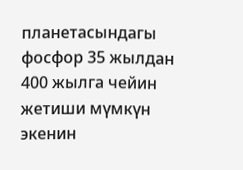планетасындагы фосфор 35 жылдан 400 жылга чейин жетиши мүмкүн экенин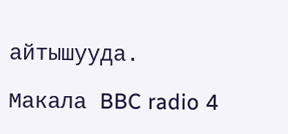айтышууда.

Макала BBC radio 4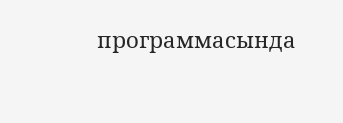программасында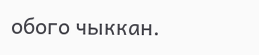обого чыккан.